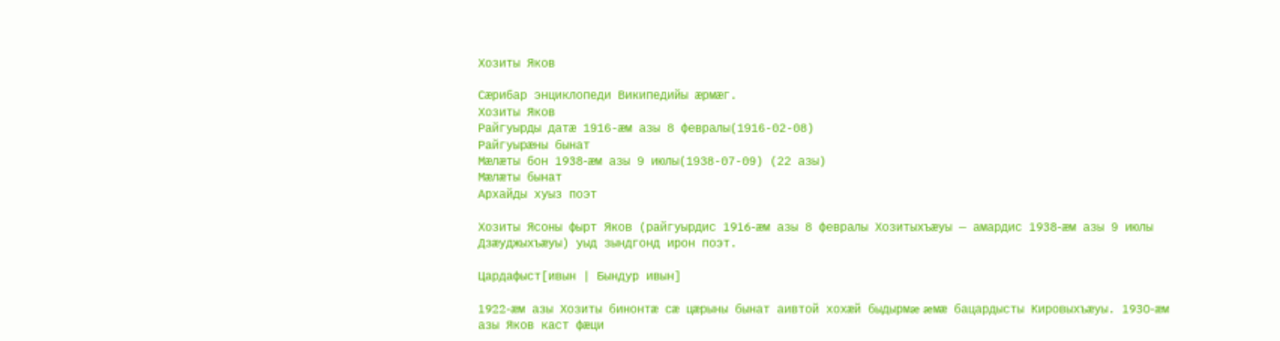Хозиты Яков

Сæрибар энциклопеди Википедийы æрмæг.
Хозиты Яков
Райгуырды датæ 1916-æм азы 8 февралы(1916-02-08)
Райгуырæны бынат
Мæлæты бон 1938-æм азы 9 июлы(1938-07-09) (22 азы)
Мæлæты бынат
Архайды хуыз поэт

Хозиты Ясоны фырт Яков (райгуырдис 1916-æм азы 8 февралы Хозитыхъæуы — амардис 1938-æм азы 9 июлы Дзæуджыхъæуы) уыд зындгонд ирон поэт.

Цардафыст[ивын | Бындур ивын]

1922-æм азы Хозиты бинонтæ сæ цæрыны бынат аивтой хохæй быдырмæ æмæ бацардысты Кировыхъæуы. 1930-æм азы Яков каст фæци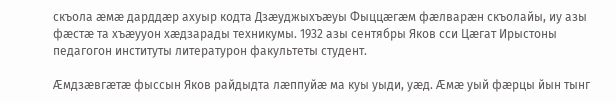скъола æмæ дарддæр ахуыр кодта Дзæуджыхъæуы Фыццæгæм фæлварæн скъолайы, иу азы фæстæ та хъæууон хæдзарады техникумы. 1932 азы сентябры Яков сси Цæгат Ирыстоны педагогон институты литературон факультеты студент.

Æмдзæвгæтæ фыссын Яков райдыдта лæппуйæ ма куы уыди, уæд. Æмæ уый фæрцы йын тынг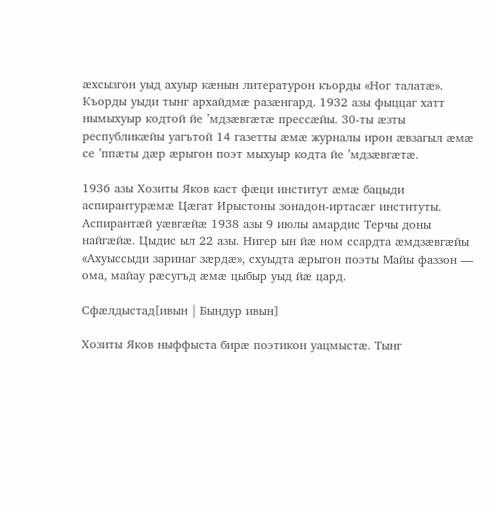æхсызгон уыд ахуыр кæнын литературон къорды «Ног талатæ». Къорды уыди тынг архайдмæ разæнгард. 1932 азы фыццаг хатт нымыхуыр кодтой йе ’мдзæвгæтæ прессæйы. 30-ты æзты республикæйы уагътой 14 газетты æмæ журналы ирон æвзагыл æмæ се ’ппæты дæр æрыгон поэт мыхуыр кодта йе ’мдзæвгæтæ.

1936 азы Хозиты Яков каст фæци институт æмæ бацыди аспирантурæмæ Цæгат Ирыстоны зонадон-иртасæг институты. Аспирантæй уæвгæйæ 1938 азы 9 июлы амардис Терчы доны найгæйæ. Цыдис ыл 22 азы. Нигер ын йæ ном ссардта æмдзæвгæйы «Ахуыссыди заринаг зæрдæ», схуыдта æрыгон поэты Майы фаззон — ома, майау рæсугъд æмæ цыбыр уыд йæ цард.

Сфæлдыстад[ивын | Бындур ивын]

Хозиты Яков ныффыста бирæ поэтикон уацмыстæ. Тынг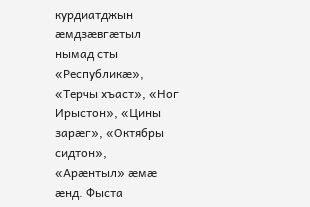курдиатджын æмдзæвгæтыл нымад сты «Республикæ», «Терчы хъаст», «Ног Ирыстон», «Цины зарæг», «Октябры сидтон», «Арæнтыл» æмæ æнд. Фыста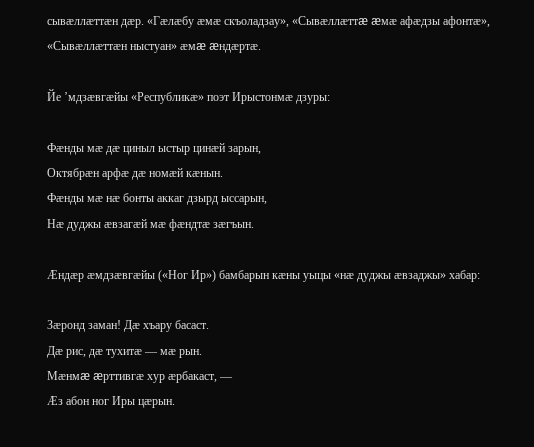сывæллæттæн дæр. «Гæлæбу æмæ скъоладзау», «Сывæллæттæ æмæ афæдзы афонтæ», «Сывæллæттæн ныстуан» æмæ æндæртæ.

Йе ’мдзæвгæйы «Республикæ» поэт Ирыстонмæ дзуры:

Фæнды мæ дæ циныл ыстыр цинæй зарын,
Октябрæн арфæ дæ номæй кæнын.
Фæнды мæ нæ бонты аккаг дзырд ыссарын,
Нæ дуджы æвзагæй мæ фæндтæ зæгъын.

Æндæр æмдзæвгæйы («Ног Ир») бамбарын кæны уыцы «нæ дуджы æвзаджы» хабар:

Зæронд заман! Дæ хъару басаст.
Дæ рис, дæ тухитæ — мæ рын.
Мæнмæ æрттивгæ хур æрбакаст, —
Æз абон ног Иры цæрын.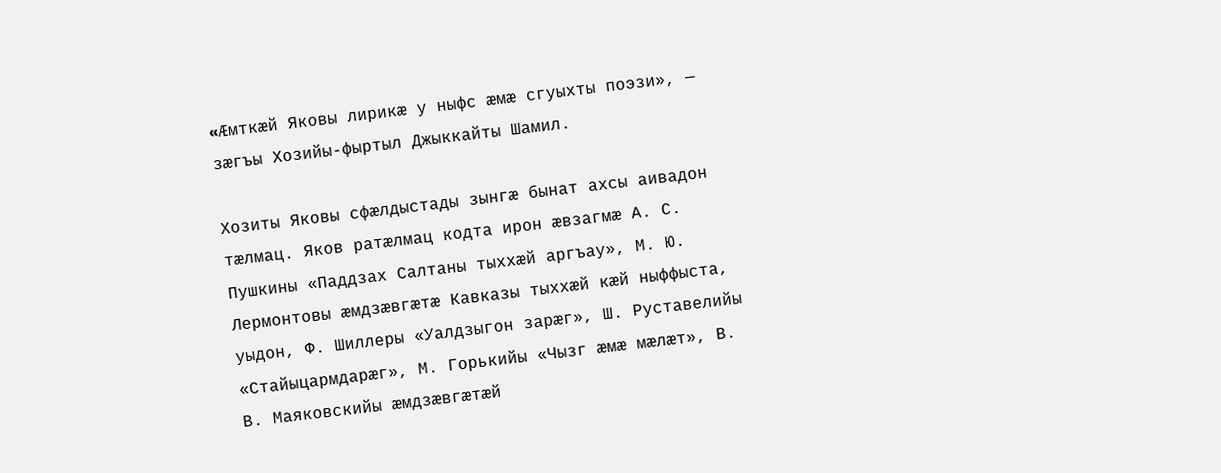«Æмткæй Яковы лирикæ у ныфс æмæ сгуыхты поэзи», — зæгъы Хозийы-фыртыл Джыккайты Шамил.

Хозиты Яковы сфæлдыстады зынгæ бынат ахсы аивадон тæлмац. Яков ратæлмац кодта ирон æвзагмæ А. С. Пушкины «Паддзах Салтаны тыххæй аргъау», М. Ю. Лермонтовы æмдзæвгæтæ Кавказы тыххæй кæй ныффыста, уыдон, Ф. Шиллеры «Уалдзыгон зарæг», Ш. Руставелийы «Стайыцармдарæг», М. Горькийы «Чызг æмæ мæлæт», В. В. Маяковскийы æмдзæвгæтæй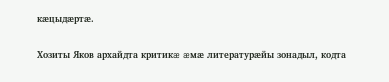кæцыдæртæ.

Хозиты Яков архайдта критикæ æмæ литературæйы зонадыл, кодта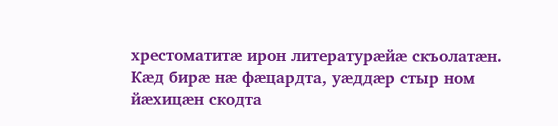хрестоматитæ ирон литературæйæ скъолатæн. Кæд бирæ нæ фæцардта, уæддæр стыр ном йæхицæн скодта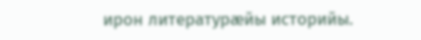ирон литературæйы историйы.